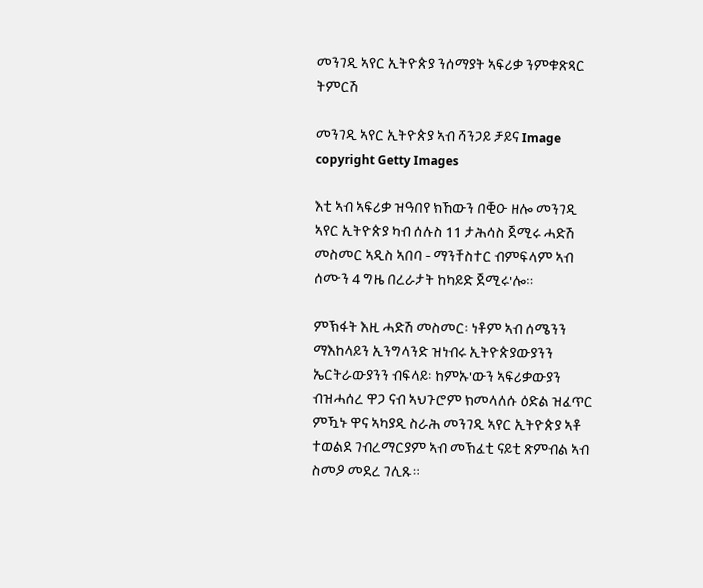መንገዲ ኣየር ኢትዮጵያ ንሰማያት ኣፍሪቃ ንምቁጽጻር ትምርሽ

መንገዲ ኣየር ኢትዮጵያ ኣብ ሻንጋይ ቻይና Image copyright Getty Images

እቲ ኣብ ኣፍሪቃ ዝዓበየ ክኸውን በቒዑ ዘሎ መንገዲ ኣየር ኢትዮጵያ ካብ ሰሉስ 11 ታሕሳስ ጀሚሩ ሓድሽ መስመር ኣዲስ ኣበባ - ማንቸስተር ብምፍላም ኣብ ሰሙን 4 ግዜ በረራታት ከካይድ ጀሚሩ'ሎ።

ምኽፋት እዚ ሓድሽ መስመር፡ ነቶም ኣብ ሰሜንን ማእከላይን ኢንግላንድ ዝነብሩ ኢትዮጵያውያንን ኤርትራውያንን ብፍላይ፡ ከምኡ'ውን ኣፍሪቃውያን ብዝሓሰረ ዋጋ ናብ ኣህጉሮም ክመላለሱ ዕድል ዝፈጥር ምዃኑ ዋና ኣካያዲ ስራሕ መንገዲ ኣየር ኢትዮጵያ ኣቶ ተወልደ ገብረማርያም ኣብ መኽፈቲ ናይቲ ጽምብል ኣብ ስመዖ መደረ ገሊጹ።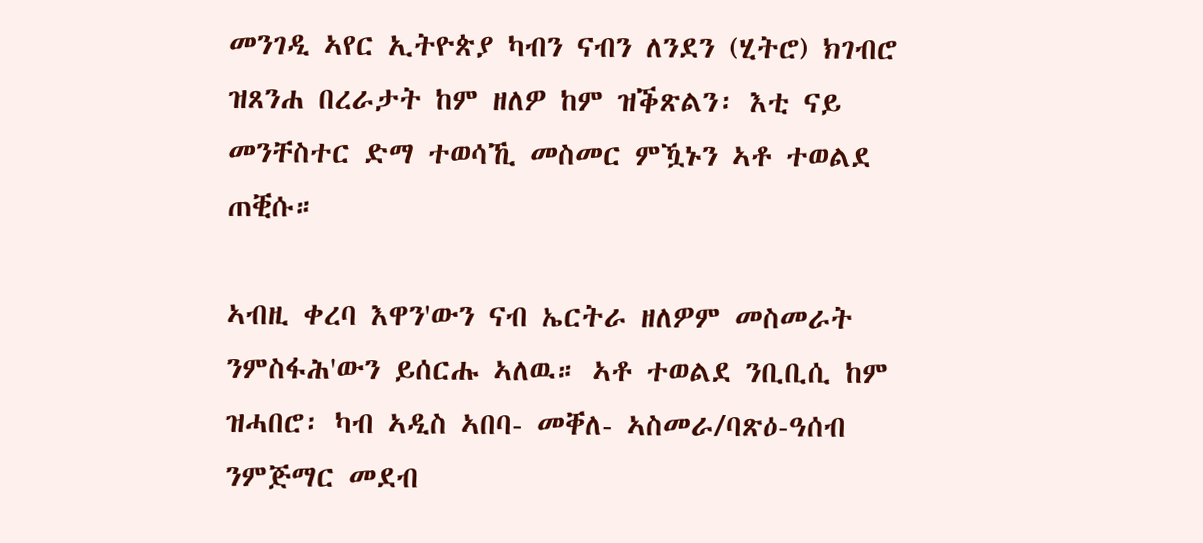መንገዲ ኣየር ኢትዮጵያ ካብን ናብን ለንደን (ሂትሮ) ክገብሮ ዝጸንሐ በረራታት ከም ዘለዎ ከም ዝቕጽልን፡ እቲ ናይ መንቸስተር ድማ ተወሳኺ መስመር ምዃኑን ኣቶ ተወልደ ጠቒሱ።

ኣብዚ ቀረባ እዋን'ውን ናብ ኤርትራ ዘለዎም መስመራት ንምስፋሕ'ውን ይሰርሑ ኣለዉ። ኣቶ ተወልደ ንቢቢሲ ከም ዝሓበሮ፡ ካብ ኣዲስ ኣበባ- መቐለ- ኣስመራ/ባጽዕ-ዓሰብ ንምጅማር መደብ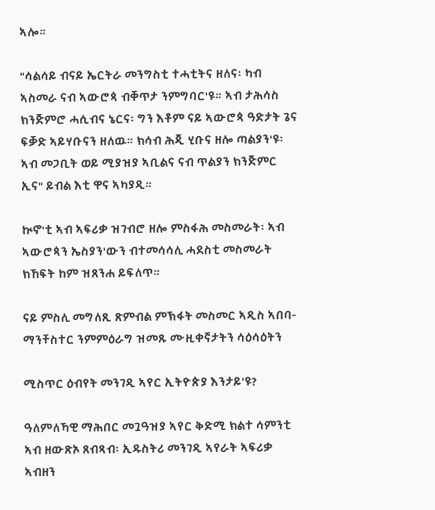ኣሎ።

"ሳልሳይ ብናይ ኤርትራ መንግስቲ ተሓቲትና ዘለና፡ ካብ ኣስመራ ናብ ኣውሮጳ ብቐጥታ ንምግባር'ዩ። ኣብ ታሕሳስ ክንጅምሮ ሓሲብና ኔርና፡ ግን እቶም ናይ ኣውሮጳ ዓድታት ጌና ፍቓድ ኣይሃቡናን ዘለዉ። ክሳብ ሕጂ ሂቡና ዘሎ ጣልያን'ዩ፡ ኣብ መጋቢት ወይ ሚያዝያ ኣቢልና ናብ ጥልያን ክንጅምር ኢና" ይብል እቲ ዋና ኣካያዲ።

ኲኖ'ቲ ኣብ ኣፍሪቃ ዝገብሮ ዘሎ ምስፋሕ መስመራት፡ ኣብ ኣውሮጳን ኤስያን'ውን ብተመሳሳሊ ሓደስቲ መስመራት ክኸፍት ከም ዝጸንሐ ይፍለጥ።

ናይ ምስሊ መግለጺ ጽምብል ምኽፋት መስመር ኣዲስ ኣበባ-ማንቸስተር ንምምዕራግ ዝመጹ ሙዚቀኛታትን ሳዕሳዕትን

ሚስጥር ዕብየት መንገዲ ኣየር ኢትዮጵያ እንታይ'ዩ?

ዓለምለኻዊ ማሕበር መጓዓዝያ ኣየር ቅድሚ ክልተ ሳምንቲ ኣብ ዘውጽኦ ጸብጻብ፡ ኢዱስትሪ መንገዲ ኣየራት ኣፍሪቃ ኣብዘን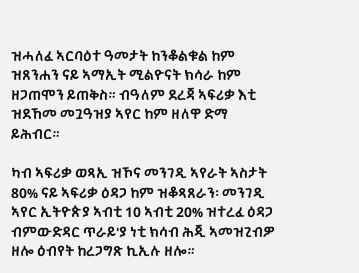ዝሓለፈ ኣርባዕተ ዓመታት ከንቆልቁል ከም ዝጸንሐን ናይ ኣማኢት ሚልዮናት ክሳራ ከም ዘጋጠሞን ይጠቅስ። ብዓለም ደረጃ ኣፍሪቃ እቲ ዝደኸመ መጓዓዝያ ኣየር ከም ዘለዋ ድማ ይሕብር።

ካብ ኣፍሪቃ ወጻኢ ዝኾና መንገዲ ኣየራት ኣስታት 80% ናይ ኣፍሪቃ ዕዳጋ ከም ዝቆጻጸራን፡ መንገዲ ኣየር ኢትዮጵያ ኣብቲ 10 ኣብቲ 20% ዝተረፈ ዕዳጋ ብምውድዳር ጥራይ'ያ ነቲ ክሳብ ሕጂ ኣመዝጊብዎ ዘሎ ዕብየት ከረጋግጽ ኪኢሉ ዘሎ።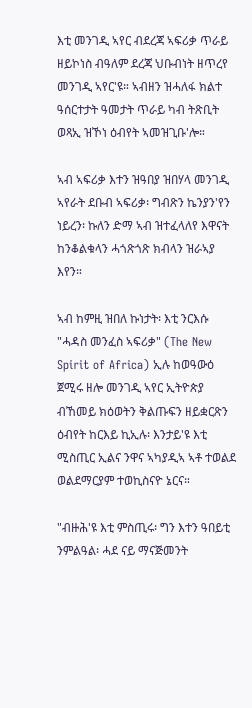እቲ መንገዲ ኣየር ብደረጃ ኣፍሪቃ ጥራይ ዘይኮነስ ብዓለም ደረጃ ህቡብነት ዘጥረየ መንገዲ ኣየር'ዩ። ኣብዘን ዝሓለፋ ክልተ ዓሰርተታት ዓመታት ጥራይ ካብ ትጽቢት ወጻኢ ዝኾነ ዕብየት ኣመዝጊቡ'ሎ።

ኣብ ኣፍሪቃ እተን ዝዓበያ ዝበሃላ መንገዲ ኣየራት ደቡብ ኣፍሪቃ፡ ግብጽን ኬንያን'የን ነይረን፡ ኩለን ድማ ኣብ ዝተፈላለየ እዋናት ከንቆልቁላን ሓጎጽጎጽ ክብላን ዝራኣያ እየን።

ኣብ ከምዚ ዝበለ ኩነታት፡ እቲ ንርእሱ "ሓዳስ መንፈስ ኣፍሪቃ" (The New Spirit of Africa) ኢሉ ከወዓውዕ ጀሚሩ ዘሎ መንገዲ ኣየር ኢትዮጵያ ብኸመይ ክዕወትን ቅልጡፍን ዘይቋርጽን ዕብየት ከርእይ ኪኢሉ፡ እንታይ'ዩ እቲ ሚስጢር ኢልና ንዋና ኣካያዲኣ ኣቶ ተወልደ ወልደማርያም ተወኪስናዮ ኔርና።

"ብዙሕ'ዩ እቲ ምስጢሩ፡ ግን እተን ዓበይቲ ንምልዓል፡ ሓደ ናይ ማናጅመንት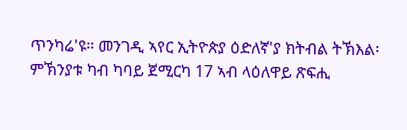ጥንካሬ'ዩ። መንገዲ ኣየር ኢትዮጵያ ዕድለኛ'ያ ክትብል ትኽእል፡ ምኽንያቱ ካብ ካባይ ጀሚርካ 17 ኣብ ላዕለዋይ ጽፍሒ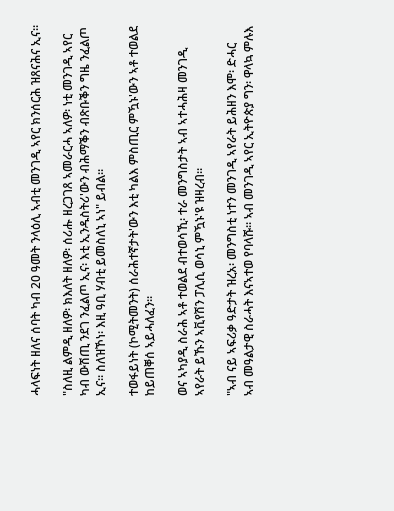ሓላፍነት ዘለና ሰባት ካብ 20 ዓመት ንላዕሊ ኣብቲ መንገዲ ኣየር ክንሰርሕ ዝጸናሕና ኢና።

"ስለዚ ልምዲ ዘለዎ፡ ክእለት ዘለዎ፡ ሰሪሑ ዘረጋገጸ ኣመራርሓ ኣለዎ፡ ነቲ መንገዲ ኣየር ካብ ውሽጢ ንደገ ንፈልጦ ኢና፡ እቲ ኢንዱስትሪ'ውን ብሕማቕን ብጽቡቕን ግዜ ንፈልጦ ኢና። ስለዝኾነ፡ እዚ ዓቢ ሃብቲ ይመስለኒ ኣነ" ይብል።

ተወፋይነት (ኮሚትመንት) ሰራሕተኛታት'ውን እቲ ካልእ ምስጢር ምዃኑ'ውን ኣቶ ተወልደ ከይጠቐሰ ኣይሓለፈን።

ወና ኣካያዲ ስራሕ ኣቶ ተወልደ ብተወሳኺ፡ ተራ መንግስታት ኣብ ኣተሓሕዛ መንገዲ ኣየራት ይኹን ኣቪየሽን ፓሊሲ ወሳኒ ምዃኑ'ዩ ዝዛረብ።

"ኣብ ናይ ኣፍሪቃ ዓድታት ዝረአ፡ መንግስቲ ነተን መንገዲ ኣየራት ይሕዘን እሞ፡ ድሓር ኣብ መዓልታዊ ስራሓት እናኣተወ የባላሹ። ኣብ መንገዲ ኣየር ኢትዮጵያ ግን፡ ዋላኳ ምሉእ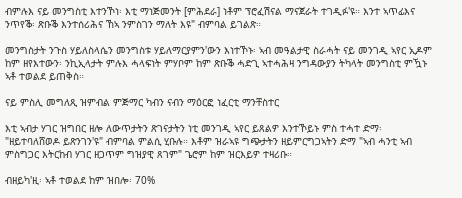ብምሉእ ናይ መንግስቲ እተንኾነ፡ እቲ ማነጅመንት [ምሕደራ] ነቶም ፕሮፈሽናል ማናጀራት ተገዲፉ'ዩ። እንተ ኣጥፊእና ንጥየቕ፡ ጽቡቕ እንተሰሪሕና ኸኣ ንምስገን ማለት እዩ" ብምባል ይገልጽ።

መንግስታት ንጉስ ሃይለስላሴን መንግስቱ ሃይለማርያምን'ውን እነተኾኑ፡ ኣብ መዓልታዊ ስራሓት ናይ መንገዲ ኣየር ኢዶም ከም ዘየእተውን፡ ንኪኢላታት ምሉእ ሓላፍነት ምሃቦም ከም ጽቡቕ ሓድጊ ኣተሓሕዛ ንግዳውያን ትካላት መንግስቲ ምዃኑ ኣቶ ተወልደ ይጠቅስ።

ናይ ምስሊ መግለጺ ዝምብል ምጅማር ካብን ናብን ማዕርፎ ነፈርቲ ማንቸስተር

እቲ ኣብታ ሃገር ዝግበር ዘሎ ለውጥታትን ጽገናታትን ነቲ መንገዲ ኣየር ይጸልዎ እንተኾይኑ ምስ ተሓተ ድማ፡ "ዘይተባለሸወዶ ይጽንገን'ዩ" ብምባል ምልሲ ሂቡሉ። እቶም ዝራኣዩ ግጭታትን ዘይምርግጋኣትን ድማ "ኣብ ሓንቲ ኣብ ምስግጋር እትርከብ ሃገር ዘጋጥም ግዝያዊ ጸገም" ጌሮም ከም ዝርእይዎ ተዛሪቡ።

ብዘይካ'ዚ፡ ኣቶ ተወልደ ከም ዝበሎ፡ 70%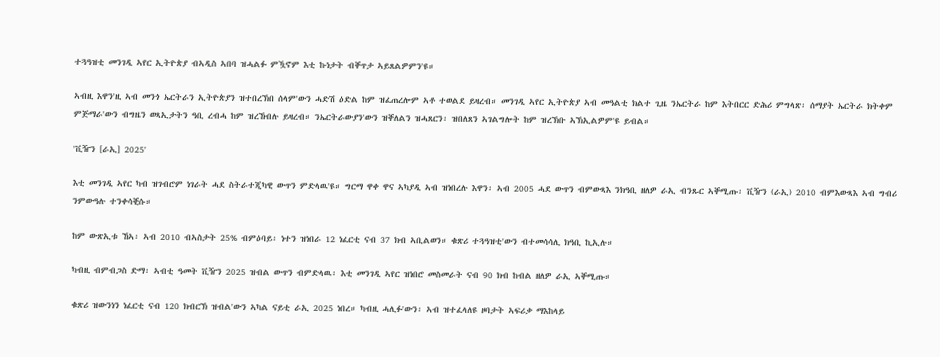ተጓዓዝቲ መንገዲ ኣየር ኢትዮጵያ ብኣዲስ ኣበባ ዝሓልፉ ምዃኖም እቲ ኩነታት ብቐጥታ ኣይጸልዎምን'ዩ።

ኣብዚ እዋን'ዚ ኣብ መንጎ ኤርትራን ኢትዮጵያን ዝተበረኽበ ሰላም'ውን ሓድሽ ዕድል ከም ዝፈጠረሎም ኣቶ ተወልደ ይዛረብ። መንገዲ ኣየር ኢትዮጵያ ኣብ መዓልቲ ክልተ ጊዜ ንኤርትራ ከም እትበርር ድሕሪ ምግላጽ፡ ሰማያት ኤርትራ ክትቀም ምጅማራ'ውን ብግዜን ወጻኢታትን ዓቢ ረብሓ ከም ዝረኸብሉ ይዛረብ። ንኤርትራውያን'ውን ዝቐለልን ዝሓጸርን፡ ዝበለጸን ኣገልግሎት ከም ዝረኽቡ ኣኽኢልዎም'ዩ ይብል።

'ቪዥን [ራኢ] 2025'

እቲ መንገዲ ኣየር ካብ ዝገብሮም ነገራት ሓደ ስትራተጂካዊ ውጥን ምድላዉ'ዩ። ግርማ ዋቀ ዋና ኣካያዲ ኣብ ዝነበረሉ እዋን፡ ኣብ 2005 ሓደ ውጥን ብምውጻእ ንክዓቢ ዘለዎ ራኢ ብንጹር ኣቐሚጡ፡ ቪዥን (ራኢ) 2010 ብምእውጻእ ኣብ ግብሪ ንምውዓሉ ተንቀሳቒሱ።

ከም ውጽኢቱ ኸኣ፡ ኣብ 2010 ብኣስታት 25% ብምዕባይ፡ ነተን ዝነበራ 12 ነፈርቲ ናብ 37 ክብ ኣቢልወን። ቁጽሪ ተጓዓዝቲ'ውን ብተመሳሳሊ ክዓቢ ኪኢሉ።

ካብዚ ብምብጋስ ድማ፡ ኣብቲ ዓመት ቪዥን 2025 ዝብል ውጥን ብምድላዉ፡ እቲ መንገዲ ኣየር ዝነበሮ መስመራት ናብ 90 ክብ ከብል ዘለዎ ራኢ ኣቐሚጡ።

ቁጽሪ ዝውንነን ነፈርቲ ናብ 120 ክብርኽ ዝብል'ውን ኣካል ናይቲ ራኢ 2025 ነበረ። ካብዚ ሓሊፉ'ውን፡ ኣብ ዝተፈላለዩ ዞባታት ኣፍሪቃ ማእከላይ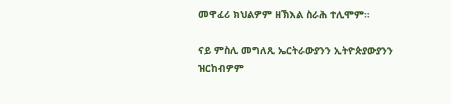መዋፈሪ ክህልዎም ዘኽእል ስራሕ ተሊሞም።

ናይ ምስሊ መግለጺ ኤርትራውያንን ኢትዮጵያውያንን ዝርከብዎም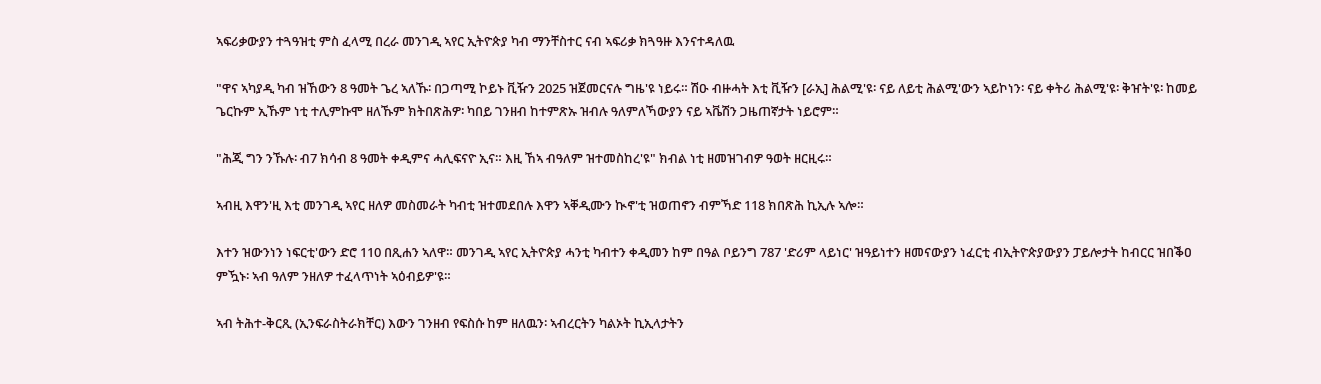ኣፍሪቃውያን ተጓዓዝቲ ምስ ፈላሚ በረራ መንገዲ ኣየር ኢትዮጵያ ካብ ማንቸስተር ናብ ኣፍሪቃ ክጓዓዙ እንናተዳለዉ

"ዋና ኣካያዲ ካብ ዝኸውን 8 ዓመት ጌረ ኣለኹ፡ በጋጣሚ ኮይኑ ቪዥን 2025 ዝጀመርናሉ ግዜ'ዩ ነይሩ። ሽዑ ብዙሓት እቲ ቪዥን [ራኢ] ሕልሚ'ዩ፡ ናይ ለይቲ ሕልሚ'ውን ኣይኮነን፡ ናይ ቀትሪ ሕልሚ'ዩ፡ ቅዠት'ዩ፡ ከመይ ጌርኩም ኢኹም ነቲ ተሊምኩሞ ዘለኹም ክትበጽሕዎ፡ ካበይ ገንዘብ ከተምጽኡ ዝብሉ ዓለምለኻውያን ናይ ኣቬሽን ጋዜጠኛታት ነይሮም።

"ሕጂ ግን ንኹሉ፡ ብ7 ክሳብ 8 ዓመት ቀዲምና ሓሊፍናዮ ኢና። እዚ ኸኣ ብዓለም ዝተመስከረ'ዩ" ክብል ነቲ ዘመዝገብዎ ዓወት ዘርዚሩ።

ኣብዚ እዋን'ዚ እቲ መንገዲ ኣየር ዘለዎ መስመራት ካብቲ ዝተመደበሉ እዋን ኣቐዲሙን ኲኖ'ቲ ዝወጠኖን ብምኻድ 118 ክበጽሕ ኪኢሉ ኣሎ።

እተን ዝውንነን ነፍርቲ'ውን ድሮ 110 በጺሐን ኣለዋ። መንገዲ ኣየር ኢትዮጵያ ሓንቲ ካብተን ቀዲመን ከም በዓል ቦይንግ 787 'ድሪም ላይነር' ዝዓይነተን ዘመናውያን ነፈርቲ ብኢትዮጵያውያን ፓይሎታት ከብርር ዝበቕዐ ምዃኑ፡ ኣብ ዓለም ንዘለዎ ተፈላጥነት ኣዕብይዎ'ዩ።

ኣብ ትሕተ-ቅርጺ (ኢንፍራስትራክቸር) እውን ገንዘብ የፍስሱ ከም ዘለዉን፡ ኣብረርትን ካልኦት ኪኢላታትን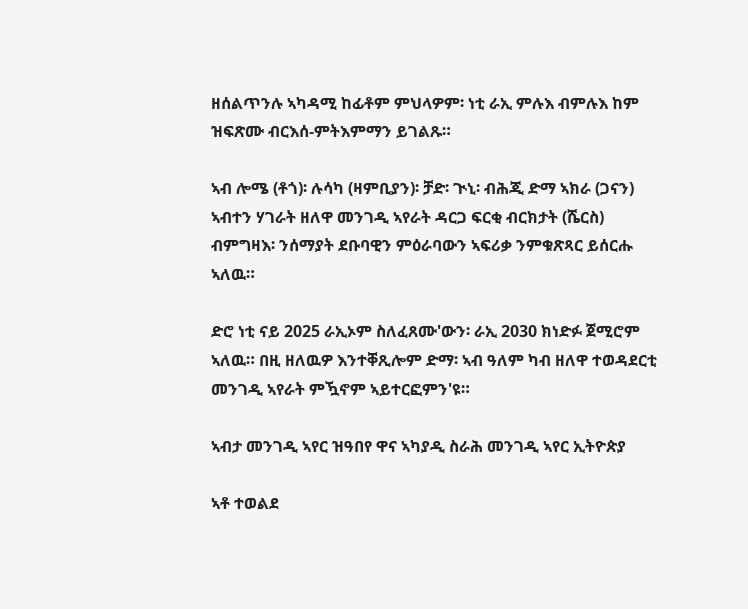ዘሰልጥንሉ ኣካዳሚ ከፊቶም ምህላዎም፡ ነቲ ራኢ ምሉእ ብምሉእ ከም ዝፍጽሙ ብርእሰ-ምትእምማን ይገልጹ።

ኣብ ሎሜ (ቶጎ)፡ ሉሳካ (ዛምቢያን)፡ ቻድ፡ ጒኒ፡ ብሕጂ ድማ ኣክራ (ጋናን) ኣብተን ሃገራት ዘለዋ መንገዲ ኣየራት ዳርጋ ፍርቂ ብርክታት (ሼርስ) ብምግዛእ፡ ንሰማያት ደቡባዊን ምዕራባውን ኣፍሪቃ ንምቁጽጻር ይሰርሑ ኣለዉ።

ድሮ ነቲ ናይ 2025 ራኢኦም ስለፈጸሙ'ውን፡ ራኢ 2030 ክነድፉ ጀሚሮም ኣለዉ። በዚ ዘለዉዎ እንተቐጺሎም ድማ፡ ኣብ ዓለም ካብ ዘለዋ ተወዳደርቲ መንገዲ ኣየራት ምዃኖም ኣይተርፎምን'ዩ።

ኣብታ መንገዲ ኣየር ዝዓበየ ዋና ኣካያዲ ስራሕ መንገዲ ኣየር ኢትዮጵያ

ኣቶ ተወልደ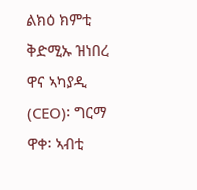ልክዕ ክምቲ ቅድሚኡ ዝነበረ ዋና ኣካያዲ (CEO)፡ ግርማ ዋቀ፡ ኣብቲ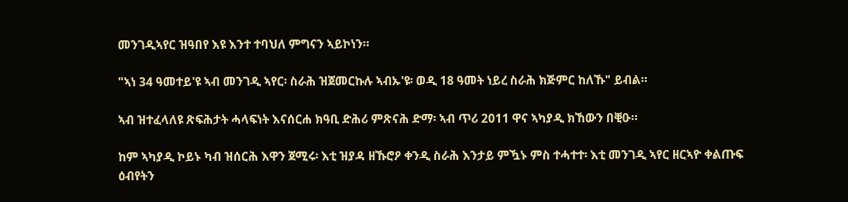መንገዲኣየር ዝዓበየ እዩ እንተ ተባህለ ምግናን ኣይኮነን።

"ኣነ 34 ዓመተይ'ዩ ኣብ መንገዲ ኣየር፡ ስራሕ ዝጀመርኩሉ ኣብኡ'ዩ፡ ወዲ 18 ዓመት ነይረ ስራሕ ክጅምር ከለኹ" ይብል።

ኣብ ዝተፈላለዩ ጽፍሕታት ሓላፍነት እናሰርሐ ክዓቢ ድሕሪ ምጽናሕ ድማ፡ ኣብ ጥሪ 2011 ዋና ኣካያዲ ክኸውን በቒዑ።

ከም ኣካያዲ ኮይኑ ካብ ዝሰርሕ እዋን ጀሚሩ፡ እቲ ዝያዳ ዘኹሮዖ ቀንዲ ስራሕ እንታይ ምዃኑ ምስ ተሓተተ፡ እቲ መንገዲ ኣየር ዘርኣዮ ቀልጡፍ ዕብየትን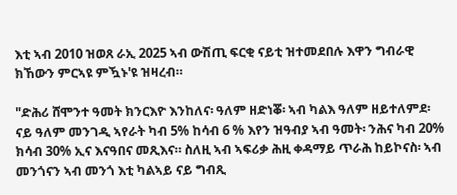እቲ ኣብ 2010 ዝወጸ ራኢ 2025 ኣብ ውሽጢ ፍርቂ ናይቲ ዝተመደበሉ እዋን ግብራዊ ክኸውን ምርኣዩ ምዃኑ'ዩ ዝዛረብ።

"ድሕሪ ሸሞንተ ዓመት ክንርእዮ እንከለና፡ ዓለም ዘድነቖ፡ ኣብ ካልእ ዓለም ዘይተለምደ፡ ናይ ዓለም መንገዲ ኣየራት ካብ 5% ከሳብ 6 % እየን ዝዓብያ ኣብ ዓመት፡ ንሕና ካብ 20% ክሳብ 30% ኢና እናዓበና መጺእና። ስለዚ ኣብ ኣፍሪቃ ሕዚ ቀዳማይ ጥራሕ ከይኮናስ፡ ኣብ መንጎናን ኣብ መንጎ እቲ ካልኣይ ናይ ግብጺ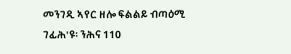መንገዲ ኣየር ዘሎ ፍልልይ ብጣዕሚ ገፊሕ'ዩ፡ ንሕና 110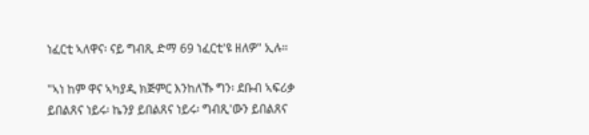ነፈርቲ ኣለዋና፡ ናይ ግብጺ ድማ 69 ነፈርቲ'ዩ ዘለዎ" ኢሉ።

"ኣነ ከም ዋና ኣካያዲ ክጅምር እንከለኹ ግን፡ ደቡብ ኣፍሪቃ ይበልጸና ነይሩ፡ ኬንያ ይበልጸና ነይሩ፡ ግብጺ'ውን ይበልጸና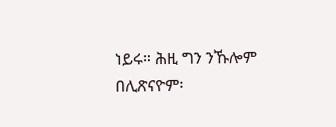ነይሩ። ሕዚ ግን ንኹሎም በሊጽናዮም፡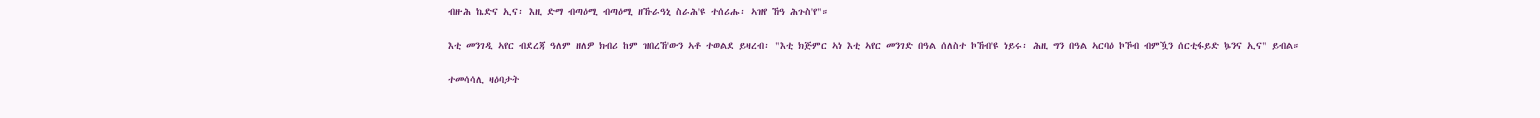ብዙሕ ኬድና ኢና፡ እዚ ድማ ብጣዕሚ ብጣዕሚ ዘኹራዓኒ ስራሕ'ዩ ተሰሪሑ፡ ኣዝየ ኸዓ ሕጉስ'የ"።

እቲ መንገዲ ኣየር ብደረጃ ዓለም ዘለዎ ክብሪ ከም ዝበረኸ'ውን ኣቶ ተወልደ ይዛረብ፡ "እቲ ክጅምር ኣነ እቲ ኣየር መንገድ በዓል ሰለስተ ኮኸብ'ዩ ነይሩ፡ ሕዚ ግን በዓል ኣርባዕ ኮኾብ ብምዃን ሰርቲፋይድ ኴንና ኢና" ይብል።

ተመሳሳሊ ዛዕባታት